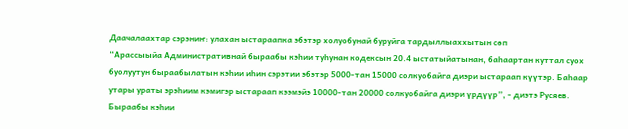Даачалаахтар сэрэниҥ: улахан ыстараапка эбэтэр холуобунай буруйга тардыллыаххытын сөп
“Арассыыйа Административнай быраабы кэһии туһунан кодексын 20.4 ыстатыйатынан, баһаартан куттал суох буолуутун быраабылатын кэһии иһин сэрэтии эбэтэр 5000-тан 15000 солкуобайга диэри ыстараап күүтэр. Баһаар утары ураты эрэһиим кэмигэр ыстараап кээмэйэ 10000-тан 20000 солкуобайга диэри үрдүүр”, - диэтэ Русяев.
Быраабы кэһии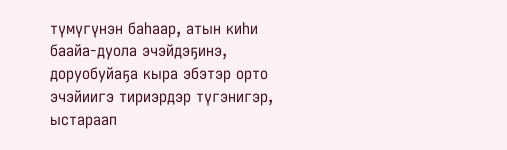түмүгүнэн баһаар, атын киһи баайа-дуола эчэйдэҕинэ, доруобуйаҕа кыра эбэтэр орто эчэйиигэ тириэрдэр түгэнигэр, ыстараап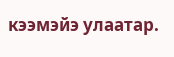кээмэйэ улаатар.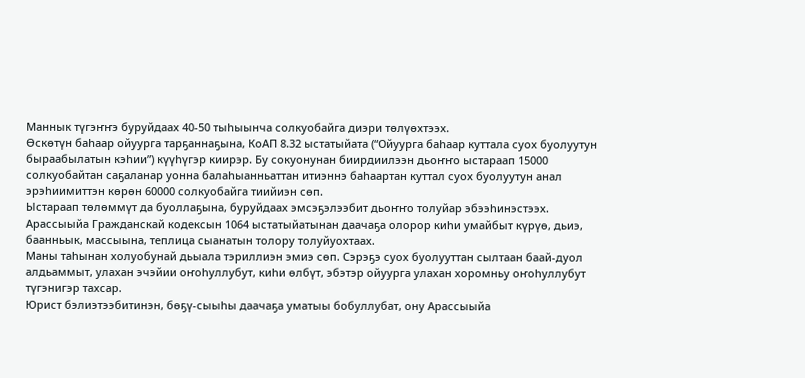Маннык түгэҥҥэ буруйдаах 40-50 тыһыынча солкуобайга диэри төлүөхтээх.
Өскөтүн баһаар ойуурга тарҕаннаҕына, КоАП 8.32 ыстатыйата (“Ойуурга баһаар куттала суох буолуутун быраабылатын кэһии”) күүһүгэр киирэр. Бу сокуонунан биирдиилээн дьоҥҥо ыстараап 15000 солкуобайтан саҕаланар уонна балаһыанньаттан итиэннэ баһаартан куттал суох буолуутун анал эрэһиимиттэн көрөн 60000 солкуобайга тиийиэн сөп.
Ыстараап төлөммүт да буоллаҕына, буруйдаах эмсэҕэлээбит дьоҥҥо толуйар эбээһинэстээх. Арассыыйа Гражданскай кодексын 1064 ыстатыйатынан даачаҕа олорор киһи умайбыт күрүө, дьиэ, баанньык, массыына, теплица сыанатын толору толуйуохтаах.
Маны таһынан холуобунай дьыала тэриллиэн эмиэ сөп. Сэрэҕэ суох буолууттан сылтаан баай-дуол алдьаммыт, улахан эчэйии оҥоһуллубут, киһи өлбүт, эбэтэр ойуурга улахан хоромньу оҥоһуллубут түгэнигэр тахсар.
Юрист бэлиэтээбитинэн, бөҕү-сыыһы даачаҕа уматыы бобуллубат, ону Арассыыйа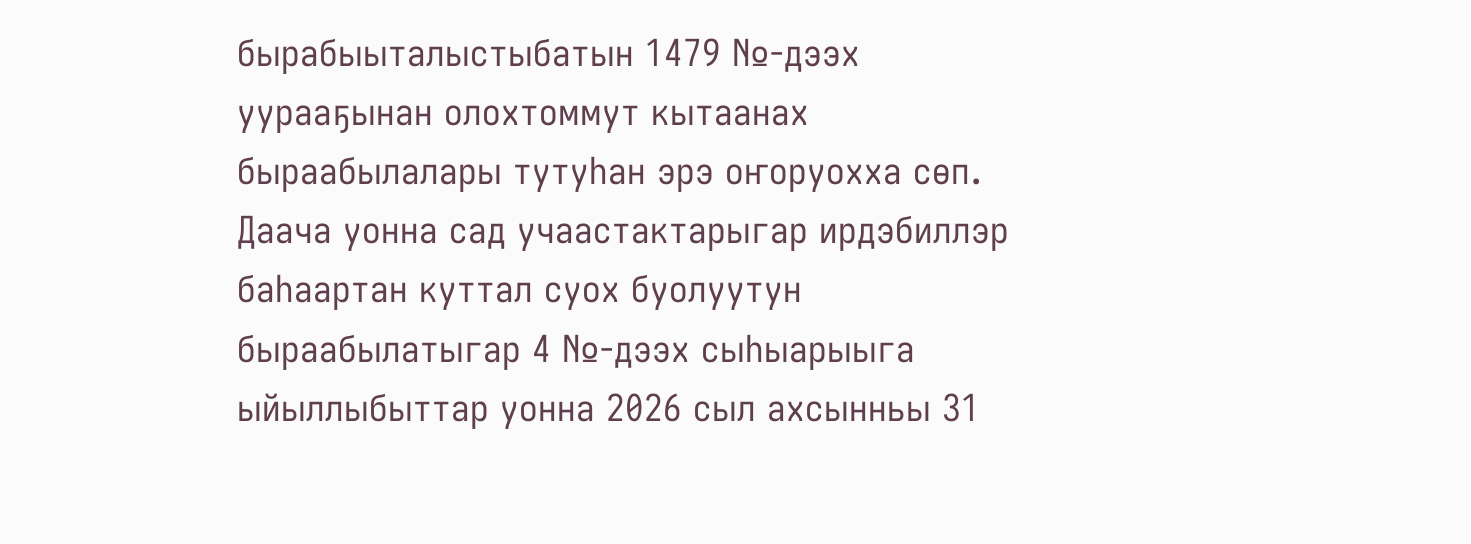бырабыыталыстыбатын 1479 №-дээх уурааҕынан олохтоммут кытаанах быраабылалары тутуһан эрэ оҥоруохха сөп. Даача уонна сад учаастактарыгар ирдэбиллэр баһаартан куттал суох буолуутун быраабылатыгар 4 №-дээх сыһыарыыга ыйыллыбыттар уонна 2026 сыл ахсынньы 31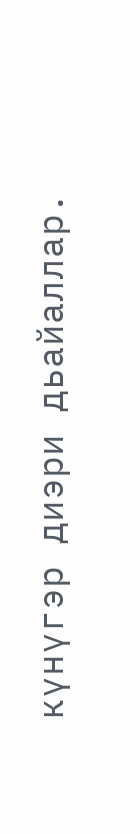күнүгэр диэри дьайаллар.